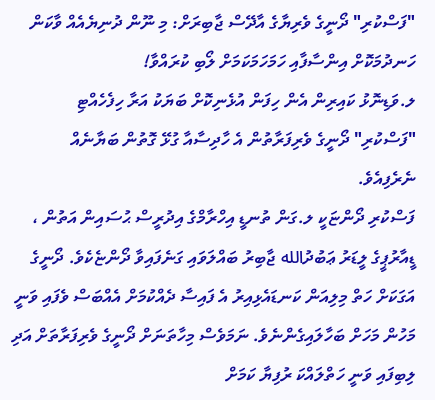"ފަސްކުރި" ދޯނީގެ ވެރިޔާގެ އާދޭސް ޖާބިރަށް: މި ނޫން ދުނިޔެއެއް ވާކަން ހަނދުމަކޮށް އިންސާފާއި ހަމަހަމަކަމަށް ލޯބި ކުރައްވާ!
ލ.ވަޑިނޮޅު ކައިރިން އެން ހިފަން އުޅެނިކޮށް ބަޔަކު އަރާ ހިފެހެއްޓި "ފަސްކުރި" ދޯނީގެ ވެރިފަރާތުން އެ ހާދިސާއާ ގުޅޭ ގޮތުން ބަޔާނެއް ނެރެފިއެވެ.
ފަސްކުރި ދޯންޏަކީ ލ.ގަން ތުނޑީ އިހްރާމްގެ އިދުރީސް ޙުސައިން އަތުން ، ޑީއާރުޕީގެ ލީޑަރު ޢަބުދުالله ޖާބިރު ބައްލަވައި ގަނެފައިވާ ދޯންޏެކެވެ. ދޯނީގެ އަގަކަށް ހަތް މިލިއަން ކަނޑައެޅިއިރު އެ ފައިސާ ދެއްކުމަށް އެއްބަސް ވެފައި ވަނީ މަހުން މަހަށް ބަހާލައިގެންނެވެ. ނަމަވެސް މިހާތަނަށް ދޯނީގެ ވެރިފަރާތަށް އަދި ލިބިފައި ވަނީ ހަތްލައްކަ ރުފިޔާ ކަމަށް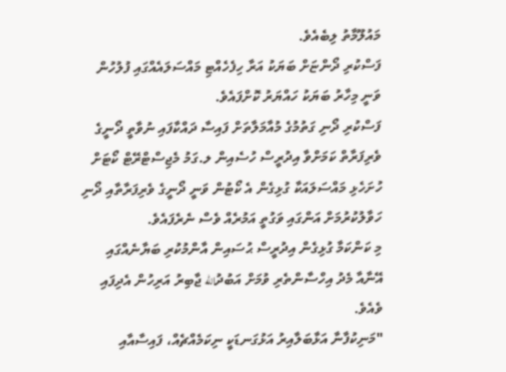މައުލޫމާތު ލިބެއެވެ.
ފަސްކުރި ދޯންޏަށް ބަޔަކު އަރާ ހިފެހެއްޓި މައްސަލައެއްގައި ފުލުހުން ވަނީ މިހާރު ބަޔަކު ހައްޔަރު ކޮށްފައެވެ.
ފަސްކުރި ދޯނި ގަތުމުގެ މުއާމަލާތަށް ފައިސާ ދައްކާފައި ނުވާތީ ދޯނީގެ ވެރިފަރާތް ކަމަށްވާ އިދުރީސް ހުސެއިން ލ.ގަމު މެޖިސްޓްރޭޓް ކޯޓަށް ހުށަހެޅި މައްސަލައަކާ ގުޅިގެން އެ ކޯޓުން ވަނީ ދޯނީގެ ވެރިފަރާތާއި ދޯނި ހަވާލުކުރުމަށް އަންގައި ވަގުތީ އަމުރެއް ވެސް ނެރެފައެވެ.
މި ކަންކަމާ ގުޅިގެން އިދުރީސް ޙުސައިން އާންމުކުރި ބަޔާނެއްގައި އޭނާއާ މެދު އިހްސާންތެރި ވުމަށް އަބުދުالله ޖާބިރު އަރިހުން އެދިފައި ވެއެވެ.
"މަނިކުފާނާ އަޅާބަލާއިރު އަޅުގަނޑަކީ ނިކަމެއްޗެއް، ފައިސާއާއި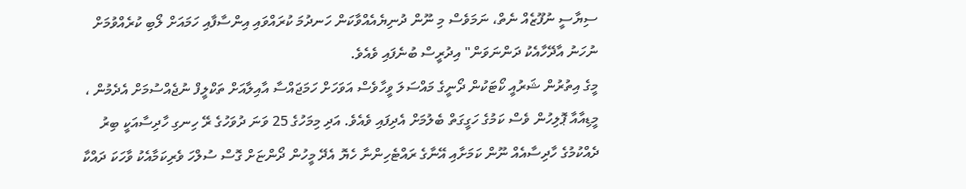ސިޔާސީ ނުފޫޒެއް ނެތް، ނަމަވެސް މި ނޫން ދުނިޔެއެއްވާކަން ހަނދުމަ ކުރައްވައި އިންސާފާއި ހަމައަށް ލޯބި ކުރެއްވުމަށް ނުހަނު އާދޭހާއެކު ދަންނަވަން" އިދުރީސް ބުނެފައި ވެއެވެ.
މީގެ އިތުރުން ޝަރުއީ ކޯޓަކުން ދޯނީގެ މައްސަލަ ވީހާވެސް އަވަހަށް ހަމަޖައްސާ އާއިލާއަށް ތަކްލީފް ނުޖެއްސުމަށް އެދެމުން ، މީޑިއާއާ ޕޮލިހުން ވެސް ކަމުގެ ހަގީގަތް ބެލުމަށް އެދިފައި ވެއެވެ. އަދި މިމަހުގެ 25 ވަނަ ދުވަހުގެ ރޭ ހިނގި ހާދިސާއަކީ ބިރު ދެއްކުމުގެ ހާދިސާއެއް ނޫން ކަމަށާއި އޭނާގެ ރައްޓެހިންނާ ހެޔޮ އެދޭ މީހުން ދޯންޏަށް ގޮސް ސުލްހަ ވެރިކަމާއެކު ވާހަކަ ދައްކާ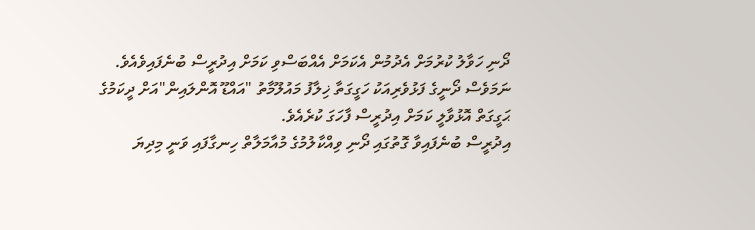ދޯނި ހަވާލު ކުރުމަށް އެދުމުން އެކަމަށް އެއްބަސްވި ކަމަށް އިދުރީސް ބުނެފައިވެއެވެ. ނަމަވެސް ދޯނީގެ ފަޅުވެރިއަކު ހަގީގަތާ ޚިލާފު މައުލޫމާތު "އައްޑޫ އޮންލައިން"އަށް ދީކަމުގެ ޙަގީގަތް އޮޅުވާލީ ކަމަށް އިދުރީސް ފާހަގަ ކުރެއެވެ.
އިދުރީސް ބުނެފައިވާ ގޮތުގައި ދޯނި ވިއްކާލުމުގެ މުއާމަލާތް ހިނގާފައި ވަނީ މިދިޔަ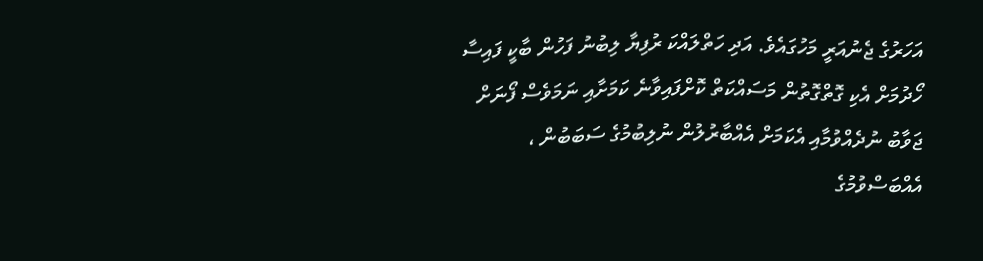އަހަރުގެ ޖެނުއަރީ މަހުގައެވެ. އަދި ހަތްލައްކަ ރުފިޔާ ލިބުނު ފަހުން ބާކީ ފައިސާ ހޯދުމަށް އެކި ގޮތްގޮތުން މަސައްކަތް ކޮށްފައިވާނެ ކަމަށާއި ނަމަވެސް ފޯނަށް ޖަވާބު ނުދެއްވުމާއި އެކަމަށް އެއްބާރުލުން ނުލިބުމުގެ ސަބަބުން ، އެއްބަސްވުމުގެ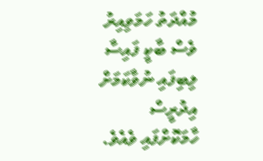މުއްދަތު ހަމަވިއިރު ވެސް ބާކީ ފައިސާ ލިބިފައި ނުވާކަމަށް އިދުރީސް ހާމަކޮށްފައި ވެއެވެ.